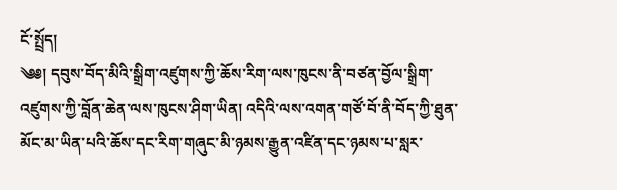ངོ་སྤྲོད།
༄༅། དབུས་བོད་མིའི་སྒྲིག་འཛུགས་ཀྱི་ཆོས་རིག་ལས་ཁུངས་ནི་བཙན་བྱོལ་སྒྲིག་འཛུགས་ཀྱི་བློན་ཆེན་ལས་ཁུངས་ཤིག་ཡིན། འདིའི་ལས་འགན་གཙོ་བོ་ནི་བོད་ཀྱི་ཐུན་མོང་མ་ཡིན་པའི་ཆོས་དང་རིག་གཞུང་མི་ཉམས་རྒྱུན་འཛིན་དང་ཉམས་པ་སླར་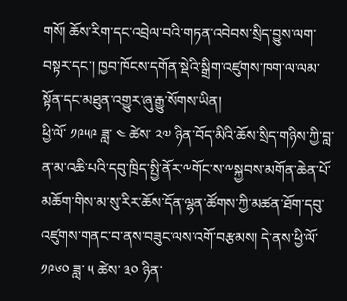གསོ། ཆོས་རིག་དང་འབྲེལ་བའི་གཏན་འབེབས་སྲིད་བྱུས་ལག་བསྟར་དང་། ཁྱབ་ཁོངས་དགོན་སྡེའི་སྒྲིག་འཛུགས་ཁག་ལ་ལམ་སྟོན་དང་མཐུན་འགྱུར་ཞུ་རྒྱུ་སོགས་ཡིན།
ཕྱི་ལོ་ ༡༩༥༩ ཟླ་ ༤ ཚེས་ ༢༧ ཉིན་བོད་མིའི་ཆོས་སྲིད་གཉིས་ཀྱི་བླ་ན་མ་འཆི་པའི་དབུ་ཁྲིད་སྤྱི་ནོར་༸གོང་ས་༸སྐྱབས་མགོན་ཆེན་པོ་མཆོག་གིས་མ་སུ་རིར་ཆོས་དོན་ལྷན་ཚོགས་ཀྱི་མཚན་ཐོག་དབུ་འཛུགས་གནང་བ་ནས་བཟུང་ལས་འགོ་བརྩམས། དེ་ནས་ཕྱི་ལོ་ ༡༩༦༠ ཟླ་ ༥ ཚེས་ ༣༠ ཉིན་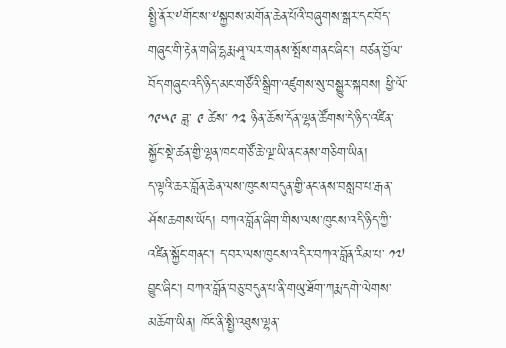སྤྱི་ནོར་༸གོང་ས་༸སྐྱབས་མགོན་ཆེན་པོའི་བཞུགས་སྒར་དང་བོད་གཞུང་གི་རྟེན་གཞི་དྷརྨ་ཤཱ་ལར་གནས་སྤོས་གནང་ཞིང་། བཙན་བྱོལ་བོད་གཞུང་འདི་ཉིད་མང་གཙོའི་སྒྲིག་འཛུགས་སུ་བསྒྱུར་སྐབས། ཕྱི་ལོ་ ༡༩༥༩ ཟླ་ ༩ ཚེས་ ༡༢ ཉིན་ཆོས་དོན་ལྷན་ཚོགས་དེ་ཉིད་འཛིན་སྐྱོང་སྡེ་ཚན་གྱི་ལྷན་ཁང་གཙོ་ཆེ་ལྔ་ཡི་ནང་ནས་གཅིག་ཡིན།
ད་ལྟའི་ཆར་བློན་ཆེན་ལས་ཁུངས་བདུན་གྱི་ནང་ནས་བསླབ་པ་རྒན་ཤོས་ཆགས་ཡོད། བཀའ་བློན་ཞིག་གིས་ལས་ཁུངས་འདི་ཉིད་ཀྱི་འཛིན་སྐྱོང་གནང་། ད་བར་ལས་ཁུངས་འདིར་བཀའ་བློན་རིམ་པ་ ༡༧ བྱུང་ཞིང་། བཀའ་བློན་བཅུ་བདུན་པ་ནི་གཡུ་ཐོག་ཀརྨ་དགེ་ལེགས་མཆོག་ཡིན། ཁོང་ནི་སྤྱི་འཐུས་ལྷན་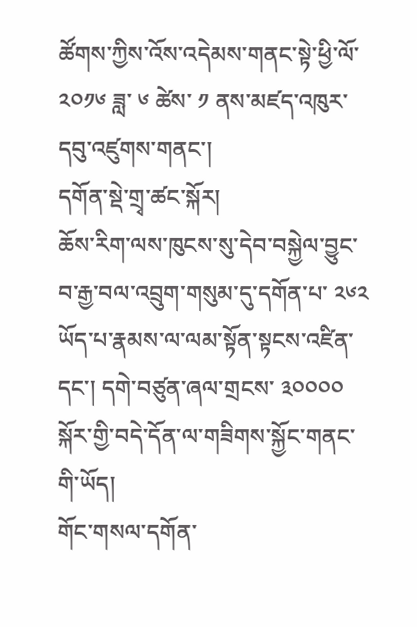ཚོགས་ཀྱིས་འོས་འདེམས་གནང་སྟེ་ཕྱི་ལོ་ ༢༠༡༦ ཟླ་ ༦ ཚེས་ ༡ ནས་མཛད་འཁུར་དབུ་འཛུགས་གནང་།
དགོན་སྡེ་གྲྭ་ཚང་སྐོར།
ཆོས་རིག་ལས་ཁུངས་སུ་དེབ་བསྐྱེལ་བྱུང་བ་རྒྱ་བལ་འབྲུག་གསུམ་དུ་དགོན་པ་ ༢༦༢ ཡོད་པ་རྣམས་ལ་ལམ་སྟོན་སྟངས་འཛིན་དང་། དགེ་བཙུན་ཞལ་གྲངས་ ༣༠༠༠༠ སྐོར་གྱི་བདེ་དོན་ལ་གཟིགས་སྐྱོང་གནང་གི་ཡོད།
གོང་གསལ་དགོན་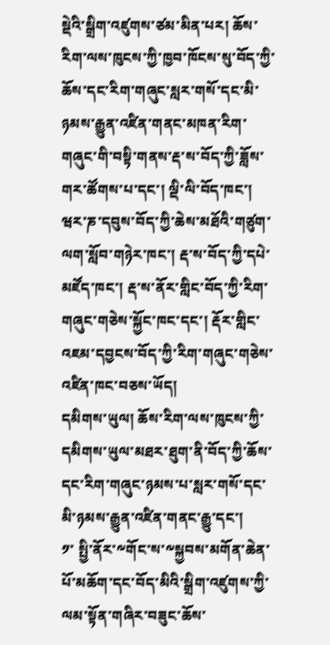སྡེའི་སྒྲིག་འཛུགས་ཙམ་མིན་པར། ཆོས་རིག་ལས་ཁུངས་ཀྱི་ཁྱབ་ཁོངས་སུ་བོད་ཀྱི་ཆོས་དང་རིག་གཞུང་སླར་གསོ་དང་མི་ཉམས་རྒྱུན་འཛིན་གནང་མཁན་རིག་གཞུང་གི་བསྟི་གནས་རྡ་ས་བོད་ཀྱི་ཟློས་གར་ཚོགས་པ་དང་། ལྡི་ལི་བོད་ཁང་། ཝར་ཎ་དབུས་བོད་ཀྱི་ཆེས་མཐོའི་གཙུག་ལག་སློབ་གཉེར་ཁང་། རྡ་ས་བོད་ཀྱི་དཔེ་མཛོད་ཁང་། རྡ་ས་ནོར་གླིང་བོད་ཀྱི་རིག་གཞུང་གཅེས་སྐྱོང་ཁང་དང་། རྡོར་གླིང་འཇམ་དབྱངས་བོད་ཀྱི་རིག་གཞུང་གཅེས་འཛིན་ཁང་བཅས་ཡོད།
དམིགས་ཡུལ། ཆོས་རིག་ལས་ཁུངས་ཀྱི་དམིགས་ཡུལ་མཐར་ཐུག་ནི་བོད་ཀྱི་ཆོས་དང་རིག་གཞུང་ཉམས་པ་སླར་གསོ་དང་མི་ཉམས་རྒྱུན་འཛིན་གནང་རྒྱུ་དང་།
༡་ སྤྱི་ནོར་༸གོང་ས་༸སྐྱབས་མགོན་ཆེན་པོ་མཆོག་དང་བོད་མིའི་སྒྲིག་འཛུགས་ཀྱི་ལམ་སྟོན་གཞིར་བཟུང་ཆོས་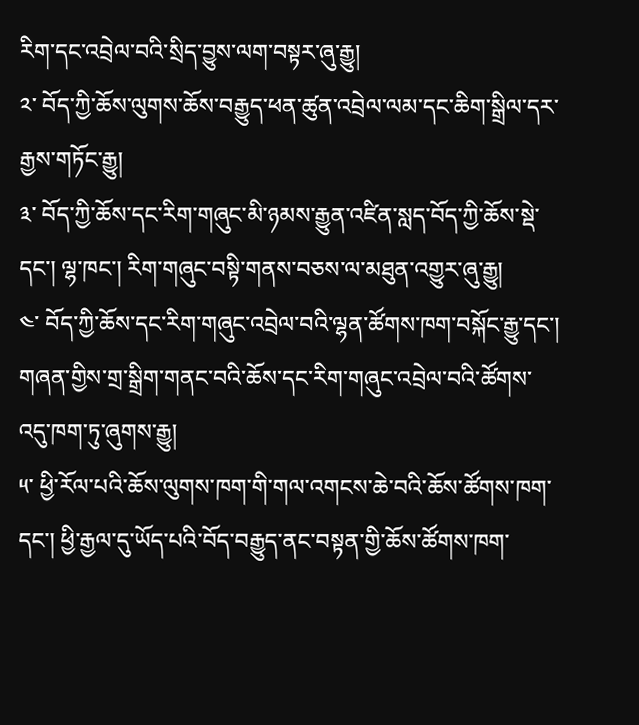རིག་དང་འབྲེལ་བའི་སྲིད་བྱུས་ལག་བསྟར་ཞུ་རྒྱུ།
༢་ བོད་ཀྱི་ཆོས་ལུགས་ཆོས་བརྒྱུད་ཕན་ཚུན་འབྲེལ་ལམ་དང་ཆིག་སྒྲིལ་དར་རྒྱས་གཏོང་རྒྱུ།
༣་ བོད་ཀྱི་ཆོས་དང་རིག་གཞུང་མི་ཉམས་རྒྱུན་འཛིན་སླད་བོད་ཀྱི་ཆོས་སྡེ་དང་། ལྷ་ཁང་། རིག་གཞུང་བསྟི་གནས་བཅས་ལ་མཐུན་འགྱུར་ཞུ་རྒྱུ།
༤་ བོད་ཀྱི་ཆོས་དང་རིག་གཞུང་འབྲེལ་བའི་ལྷན་ཚོགས་ཁག་བསྐོང་རྒྱུ་དང་། གཞན་གྱིས་གྲ་སྒྲིག་གནང་བའི་ཆོས་དང་རིག་གཞུང་འབྲེལ་བའི་ཚོགས་འདུ་ཁག་ཏུ་ཞུགས་རྒྱུ།
༥་ ཕྱི་རོལ་པའི་ཆོས་ལུགས་ཁག་གི་གལ་འགངས་ཆེ་བའི་ཆོས་ཚོགས་ཁག་དང་། ཕྱི་རྒྱལ་དུ་ཡོད་པའི་བོད་བརྒྱུད་ནང་བསྟན་གྱི་ཆོས་ཚོགས་ཁག་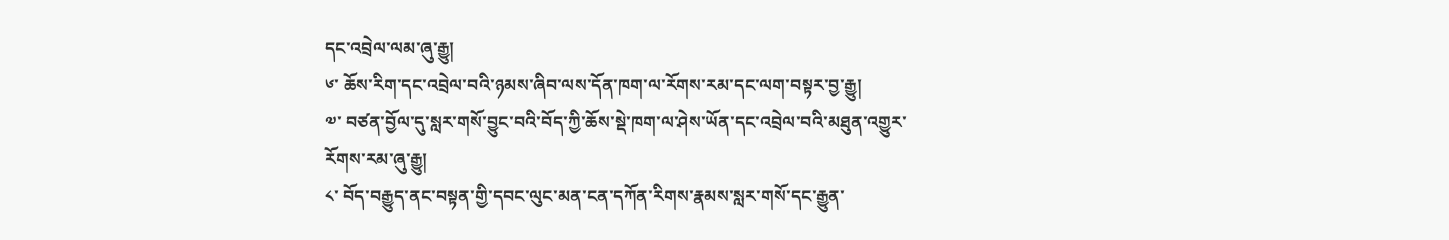དང་འབྲེལ་ལམ་ཞུ་རྒྱུ།
༦་ ཆོས་རིག་དང་འབྲེལ་བའི་ཉམས་ཞིབ་ལས་དོན་ཁག་ལ་རོགས་རམ་དང་ལག་བསྟར་བྱ་རྒྱུ།
༧་ བཙན་བྱོལ་དུ་སླར་གསོ་བྱུང་བའི་བོད་ཀྱི་ཆོས་སྡེ་ཁག་ལ་ཤེས་ཡོན་དང་འབྲེལ་བའི་མཐུན་འགྱུར་རོགས་རམ་ཞུ་རྒྱུ།
༨་ བོད་བརྒྱུད་ནང་བསྟན་གྱི་དབང་ལུང་མན་ངན་དཀོན་རིགས་རྣམས་སླར་གསོ་དང་རྒྱུན་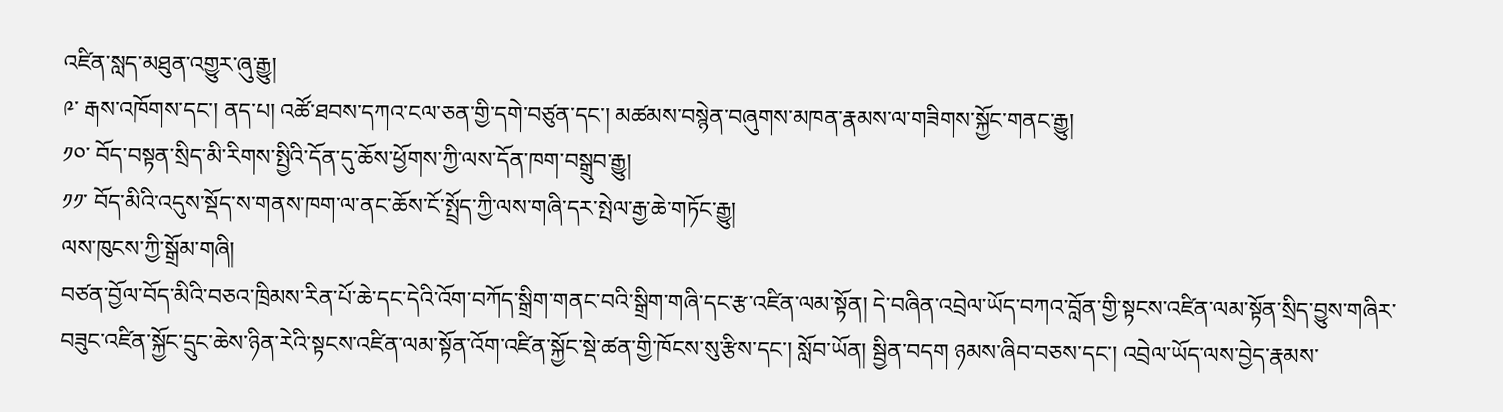འཛིན་སླད་མཐུན་འགྱུར་ཞུ་རྒྱུ།
༩་ རྒས་འཁོགས་དང་། ནད་པ། འཚོ་ཐབས་དཀའ་ངལ་ཅན་གྱི་དགེ་བཙུན་དང་། མཚམས་བསྙེན་བཞུགས་མཁན་རྣམས་ལ་གཟིགས་སྐྱོང་གནང་རྒྱུ།
༡༠་ བོད་བསྟན་སྲིད་མི་རིགས་སྤྱིའི་དོན་དུ་ཆོས་ཕྱོགས་ཀྱི་ལས་དོན་ཁག་བསྒྲུབ་རྒྱུ།
༡༡་ བོད་མིའི་འདུས་སྡོད་ས་གནས་ཁག་ལ་ནང་ཆོས་ངོ་སྤྲོད་ཀྱི་ལས་གཞི་དར་སྤེལ་རྒྱ་ཆེ་གཏོང་རྒྱུ།
ལས་ཁུངས་ཀྱི་སྒྲོམ་གཞི།
བཙན་བྱོལ་བོད་མིའི་བཅའ་ཁྲིམས་རིན་པོ་ཆེ་དང་དེའི་འོག་བཀོད་སྒྲིག་གནང་བའི་སྒྲིག་གཞི་དང་རྩ་འཛིན་ལམ་སྟོན། དེ་བཞིན་འབྲེལ་ཡོད་བཀའ་བློན་གྱི་སྟངས་འཛིན་ལམ་སྟོན་སྲིད་བྱུས་གཞིར་བཟུང་འཛིན་སྐྱོང་དྲུང་ཆེས་ཉིན་རེའི་སྟངས་འཛིན་ལམ་སྟོན་འོག་འཛིན་སྐྱོང་སྡེ་ཚན་གྱི་ཁོངས་སུ་རྩིས་དང་། སློབ་ཡོན། སྦྱིན་བདག ཉམས་ཞིབ་བཅས་དང་། འབྲེལ་ཡོད་ལས་བྱེད་རྣམས་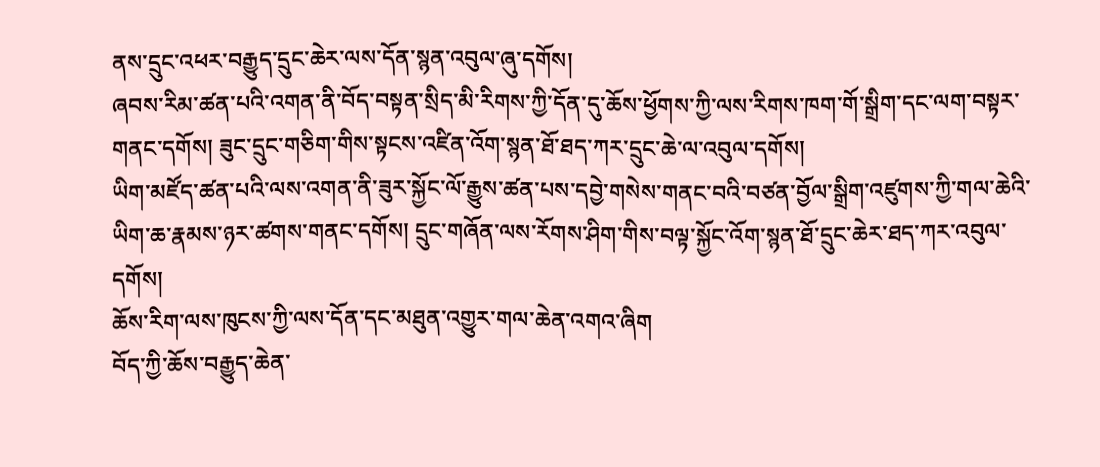ནས་དྲུང་འཕར་བརྒྱུད་དྲུང་ཆེར་ལས་དོན་སྙན་འབུལ་ཞུ་དགོས།
ཞབས་རིམ་ཚན་པའི་འགན་ནི་བོད་བསྟན་སྲིད་མི་རིགས་ཀྱི་དོན་དུ་ཆོས་ཕྱོགས་ཀྱི་ལས་རིགས་ཁག་གོ་སྒྲིག་དང་ལག་བསྟར་གནང་དགོས། ཟུང་དྲུང་གཅིག་གིས་སྟངས་འཛིན་འོག་སྙན་ཐོ་ཐད་ཀར་དྲུང་ཆེ་ལ་འབུལ་དགོས།
ཡིག་མཛོད་ཚན་པའི་ལས་འགན་ནི་ཟུར་སྐྱོང་ལོ་རྒྱུས་ཚན་པས་དབྱེ་གསེས་གནང་བའི་བཙན་བྱོལ་སྒྲིག་འཛུགས་ཀྱི་གལ་ཆེའི་ཡིག་ཆ་རྣམས་ཉར་ཚགས་གནང་དགོས། དྲུང་གཞོན་ལས་རོགས་ཤིག་གིས་བལྟ་སྐྱོང་འོག་སྙན་ཐོ་དྲུང་ཆེར་ཐད་ཀར་འབུལ་དགོས།
ཆོས་རིག་ལས་ཁུངས་ཀྱི་ལས་དོན་དང་མཐུན་འགྱུར་གལ་ཆེན་འགའ་ཞིག
བོད་ཀྱི་ཆོས་བརྒྱུད་ཆེན་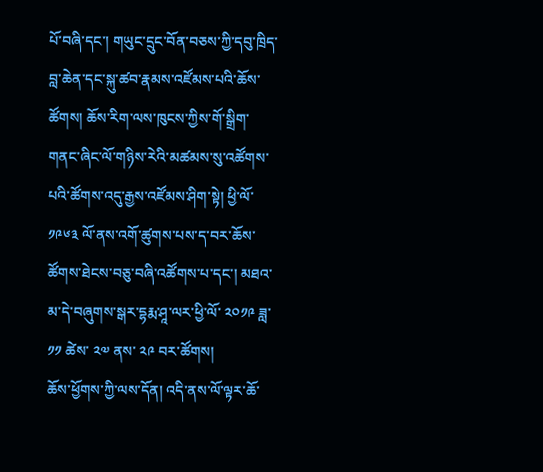པོ་བཞི་དང་། གཡུང་དྲུང་བོན་བཅས་ཀྱི་དབུ་ཁྲིད་བླ་ཆེན་དང་སྐུ་ཚབ་རྣམས་འཛོམས་པའི་ཆོས་ཚོགས། ཆོས་རིག་ལས་ཁུངས་ཀྱིས་གོ་སྒྲིག་གནང་ཞིང་ལོ་གཉིས་རེའི་མཚམས་སུ་འཚོགས་པའི་ཚོགས་འདུ་རྒྱས་འཛོམས་ཤིག་སྟེ། ཕྱི་ལོ་ ༡༩༦༣ ལོ་ནས་འགོ་ཚུགས་པས་ད་བར་ཆོས་ཚོགས་ཐེངས་བཅུ་བཞི་འཚོགས་པ་དང་། མཐའ་མ་དེ་བཞུགས་སྒར་དྷརྨ་ཤཱ་ལར་ཕྱི་ལོ་ ༢༠༡༩ ཟླ་ ༡༡ ཚེས་ ༢༧ ནས་ ༢༩ བར་ཚོགས།
ཆོས་ཕྱོགས་ཀྱི་ལས་དོན། འདི་ནས་ལོ་ལྟར་ཆོ་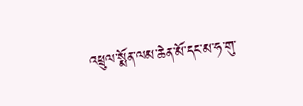འཕྲུལ་སྨོན་ལམ་ཆེན་མོ་དང་མ་ཧ་གུ་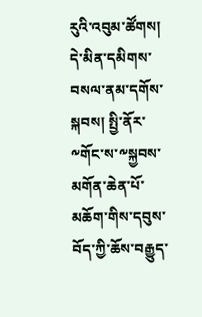རུའི་འབུམ་ཚོགས། དེ་མིན་དམིགས་བསལ་ནམ་དགོས་སྐབས། སྤྱི་ནོར་༸གོང་ས་༸སྐྱབས་མགོན་ཆེན་པོ་མཆོག་གིས་དབུས་བོད་ཀྱི་ཆོས་བརྒྱུད་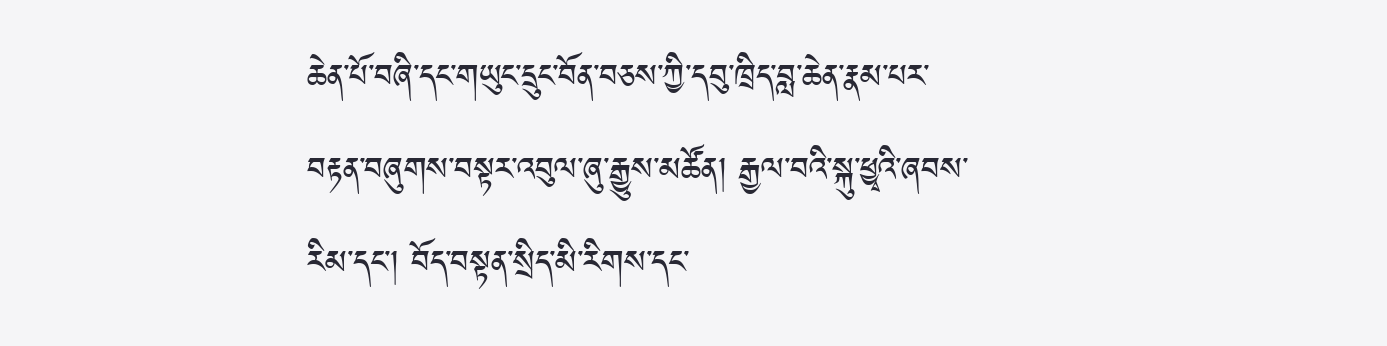ཆེན་པོ་བཞི་དང་གཡུང་དྲུང་བོན་བཅས་ཀྱི་དབུ་ཁྲིད་བླ་ཆེན་རྣམ་པར་བརྟན་བཞུགས་བསྟར་འབུལ་ཞུ་རྒྱུས་མཚོན། རྒྱལ་བའི་སྐུ་ཕྱྭའི་ཞབས་རིམ་དང་། བོད་བསྟན་སྲིད་མི་རིགས་དང་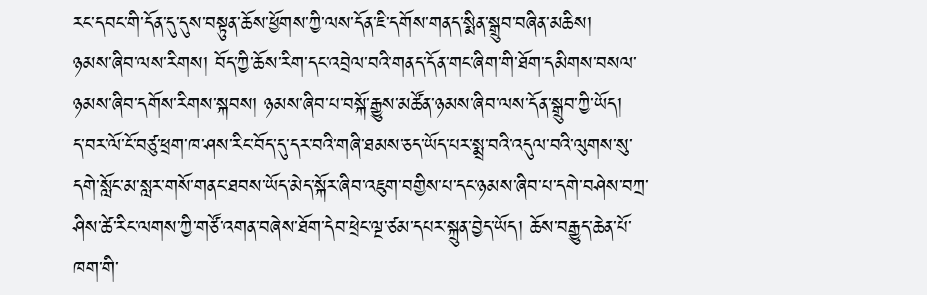རང་དབང་གི་དོན་དུ་དུས་བསྟུན་ཆོས་ཕྱོགས་ཀྱི་ལས་དོན་ཇི་དགོས་གནད་སྨིན་སྒྲུབ་བཞིན་མཆིས།
ཉམས་ཞིབ་ལས་རིགས། བོད་ཀྱི་ཆོས་རིག་དང་འབྲེལ་བའི་གནད་དོན་གང་ཞིག་གི་ཐོག་དམིགས་བསལ་ཉམས་ཞིབ་དགོས་རིགས་སྐབས། ཉམས་ཞིབ་པ་བསྐོ་རྒྱུས་མཚོན་ཉམས་ཞིབ་ལས་དོན་སྒྲུབ་ཀྱི་ཡོད།
ད་བར་ལོ་ངོ་བཙུ་ཕྲག་ཁ་ཤས་རིང་བོད་དུ་དར་བའི་གཞི་ཐམས་ཅད་ཡོད་པར་སྨྲ་བའི་འདུལ་བའི་ལུགས་སུ་དགེ་སློང་མ་སླར་གསོ་གནང་ཐབས་ཡོད་མེད་སྐོར་ཞིབ་འཇུག་བགྱིས་པ་དང་ཉམས་ཞིབ་པ་དགེ་བཤེས་བཀྲ་ཤིས་ཚེ་རིང་ལགས་ཀྱི་གཙོ་འགན་བཞེས་ཐོག་དེབ་ཕྲེང་ལྔ་ཙམ་དཔར་སྐྲུན་བྱེད་ཡོད། ཆོས་བརྒྱུད་ཆེན་པོ་ཁག་གི་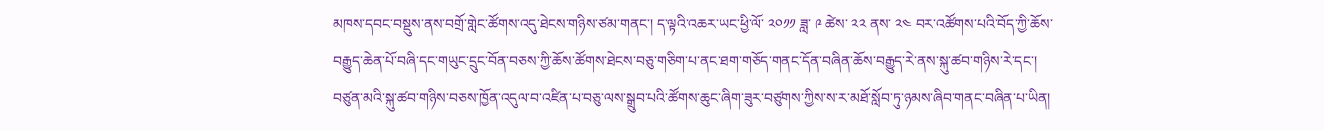མཁས་དབང་བསྡུས་ནས་བགྲོ་གླེང་ཚོགས་འདུ་ཐེངས་གཉིས་ཙམ་གནང་། ད་ལྟའི་འཆར་ཡང་ཕྱི་ལོ་ ༢༠༡༡ ཟླ་ ༩ ཚེས་ ༢༢ ནས་ ༢༤ བར་འཚོགས་པའི་བོད་ཀྱི་ཆོས་བརྒྱུད་ཆེན་པོ་བཞི་དང་གཡུང་དྲུང་བོན་བཅས་ཀྱི་ཆོས་ཚོགས་ཐེངས་བཅུ་གཅིག་པ་ནང་ཐག་གཅོད་གནང་དོན་བཞིན་ཆོས་བརྒྱུད་རེ་ནས་སྐུ་ཚབ་གཉིས་རེ་དང་། བཙུན་མའི་སྐུ་ཚབ་གཉིས་བཅས་ཁྱོན་འདུལ་བ་འཛིན་པ་བཅུ་ལས་སྒྲུབ་པའི་ཚོགས་ཆུང་ཞིག་ཟུར་བཙུགས་ཀྱིས་ས་ར་མཐོ་སློབ་ཏུ་ཉམས་ཞིབ་གནང་བཞིན་པ་ཡིན།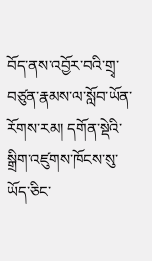བོད་ནས་འབྱོར་བའི་གྲྭ་བཙུན་རྣམས་ལ་སློབ་ཡོན་རོགས་རམ། དགོན་སྡེའི་སྒྲིག་འཛུགས་ཁོངས་སུ་ཡོད་ཅིང་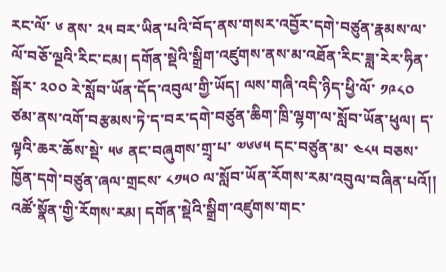རང་ལོ་ ༦ ནས་ ༢༥ བར་ཡིན་པའི་བོད་ནས་གསར་འབྱོར་དགེ་བཙུན་རྣམས་ལ་ལོ་བཅོ་ལྔའི་རིང་ངམ། དགོན་སྡེའི་སྒྲིག་འཛུགས་ནས་མ་འཐོན་རིང་ཟླ་རེར་ཧིན་སྒོར་ ༢༠༠ རེ་སློབ་ཡོན་དོད་འབུལ་གྱི་ཡོད། ལས་གཞི་འདི་ཉིད་ཕྱི་ལོ་ ༡༩༨༠ ཙམ་ནས་འགོ་བརྩམས་ཏེ་ད་བར་དགེ་བཙུན་ཆིག་ཁྲི་ལྷག་ལ་སློབ་ཡོན་ཕུལ། ད་ལྟའི་ཆར་ཆོས་སྡེ་ ༥༦ ནང་བཞུགས་གྲྭ་པ་ ༧༦༦༥ དང་བཙུན་མ་ ༤༨༥ བཅས་ཁྱོན་དགེ་བཙུན་ཞལ་གྲངས་ ༨༡༥༠ ལ་སློབ་ཡོན་རོགས་རམ་འབུལ་བཞིན་པའོ།།
འཚོ་སྣོན་གྱི་རོགས་རམ། དགོན་སྡེའི་སྒྲིག་འཛུགས་གང་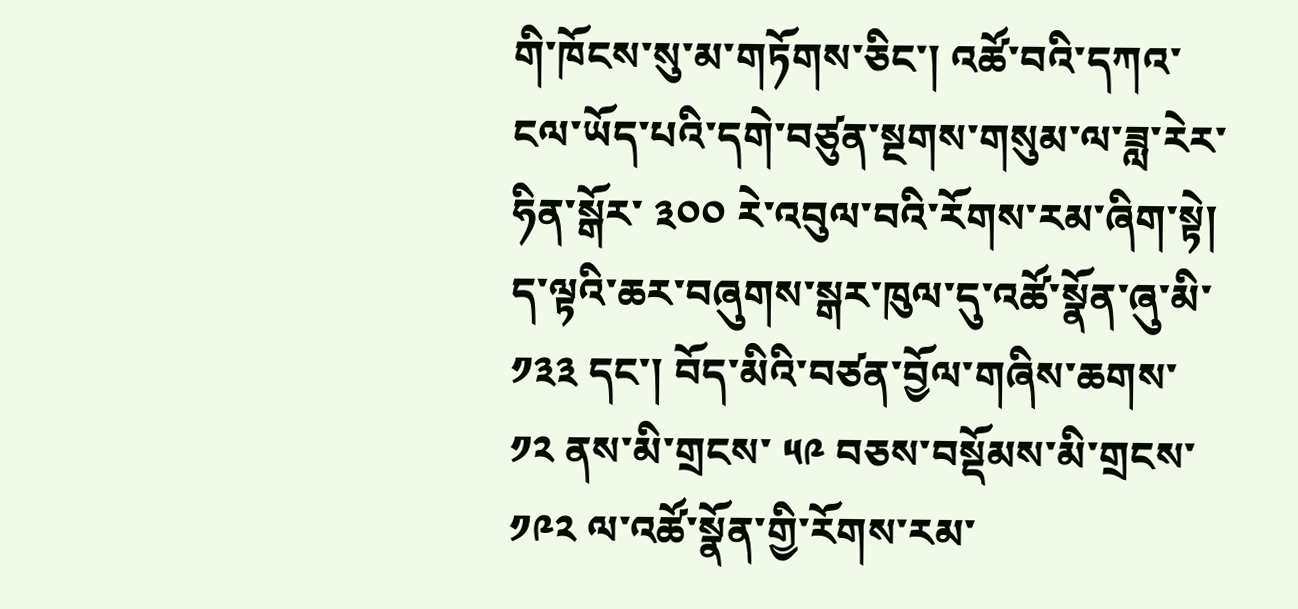གི་ཁོངས་སུ་མ་གཏོགས་ཅིང་། འཚོ་བའི་དཀའ་ངལ་ཡོད་པའི་དགེ་བཙུན་སྔགས་གསུམ་ལ་ཟླ་རེར་ཧིན་སྒོར་ ༣༠༠ རེ་འབུལ་བའི་རོགས་རམ་ཞིག་སྟེ། ད་ལྟའི་ཆར་བཞུགས་སྒར་ཁུལ་དུ་འཚོ་སྣོན་ཞུ་མི་ ༡༣༣ དང་། བོད་མིའི་བཙན་བྱོལ་གཞིས་ཆགས་ ༡༢ ནས་མི་གྲངས་ ༥༩ བཅས་བསྡོམས་མི་གྲངས་ ༡༩༢ ལ་འཚོ་སྣོན་གྱི་རོགས་རམ་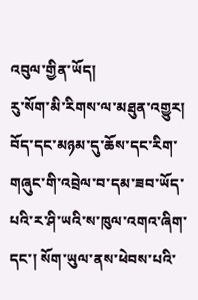འབུལ་གྱིན་ཡོད།
རུ་སོག་མི་རིགས་ལ་མཐུན་འགྱུར། བོད་དང་མཉམ་དུ་ཆོས་དང་རིག་གཞུང་གི་འབྲེལ་བ་དམ་ཟབ་ཡོད་པའི་ར་ཤི་ཡའི་ས་ཁུལ་འགའ་ཞིག་དང་། སོག་ཡུལ་ནས་ཕེབས་པའི་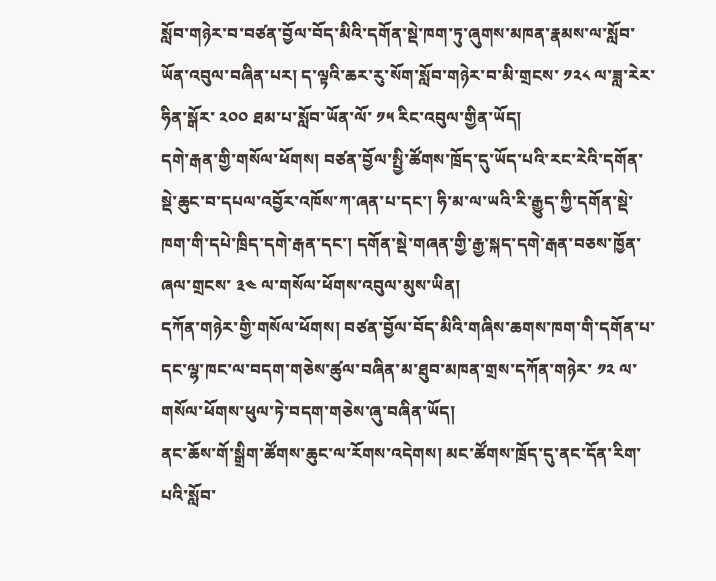སློབ་གཉེར་བ་བཙན་བྱོལ་བོད་མིའི་དགོན་སྡེ་ཁག་ཏུ་ཞུགས་མཁན་རྣམས་ལ་སློབ་ཡོན་འབུལ་བཞིན་པར། ད་ལྟའི་ཆར་རུ་སོག་སློབ་གཉེར་བ་མི་གྲངས་ ༡༢༨ ལ་ཟླ་རེར་ཧིན་སྒོར་ ༢༠༠ ཐམ་པ་སློབ་ཡོན་ལོ་ ༡༥ རིང་འབུལ་གྱིན་ཡོད།
དགེ་རྒན་གྱི་གསོལ་ཕོགས། བཙན་བྱོལ་སྤྱི་ཚོགས་ཁྲོད་དུ་ཡོད་པའི་རང་རེའི་དགོན་སྡེ་ཆུང་བ་དཔལ་འབྱོར་འཁོས་ཀ་ཞན་པ་དང་། ཧི་མ་ལ་ཡའི་རི་རྒྱུད་ཀྱི་དགོན་སྡེ་ཁག་གི་དཔེ་ཁྲིད་དགེ་རྒན་དང་། དགོན་སྡེ་གཞན་གྱི་རྒྱ་སྐད་དགེ་རྒན་བཅས་ཁྱོན་ཞལ་གྲངས་ ༣༤ ལ་གསོལ་ཕོགས་འབུལ་མུས་ཡིན།
དཀོན་གཉེར་གྱི་གསོལ་ཕོགས། བཙན་བྱོལ་བོད་མིའི་གཞིས་ཆགས་ཁག་གི་དགོན་པ་དང་ལྷ་ཁང་ལ་བདག་གཅེས་ཚུལ་བཞིན་མ་ཐུབ་མཁན་གྲས་དཀོན་གཉེར་ ༡༢ ལ་གསོལ་ཕོགས་ཕུལ་ཏེ་བདག་གཅེས་ཞུ་བཞིན་ཡོད།
ནང་ཆོས་གོ་སྒྲིག་ཚོགས་ཆུང་ལ་རོགས་འདེགས། མང་ཚོགས་ཁྲོད་དུ་ནང་དོན་རིག་པའི་སློབ་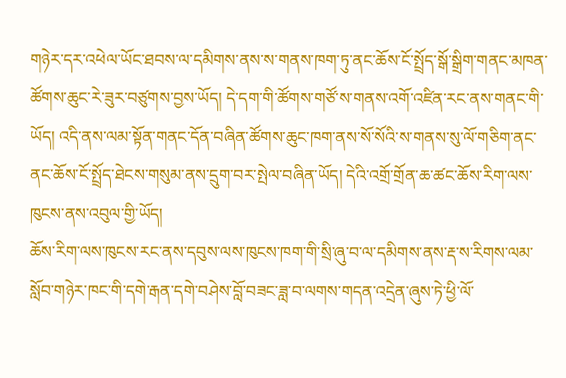གཉེར་དར་འཕེལ་ཡོང་ཐབས་ལ་དམིགས་ནས་ས་གནས་ཁག་ཏུ་ནང་ཆོས་ངོ་སྤྲོད་སྒོ་སྒྲིག་གནང་མཁན་ཚོགས་ཆུང་རེ་ཟུར་བཙུགས་བྱས་ཡོད། དེ་དག་གི་ཚོགས་གཙོ་ས་གནས་འགོ་འཛིན་རང་ནས་གནང་གི་ཡོད། འདི་ནས་ལམ་སྟོན་གནང་དོན་བཞིན་ཚོགས་ཆུང་ཁག་ནས་སོ་སོའི་ས་གནས་སུ་ལོ་གཅིག་ནང་ནང་ཆོས་ངོ་སྤྲོད་ཐེངས་གསུམ་ནས་དྲུག་བར་སྤེལ་བཞིན་ཡོད། དེའི་འགྲོ་གྲོན་ཆ་ཚང་ཆོས་རིག་ལས་ཁུངས་ནས་འབུལ་གྱི་ཡོད།
ཆོས་རིག་ལས་ཁུངས་རང་ནས་དབུས་ལས་ཁུངས་ཁག་གི་སྲི་ཞུ་བ་ལ་དམིགས་ནས་རྡ་ས་རིགས་ལམ་སློབ་གཉེར་ཁང་གི་དགེ་རྒན་དགེ་བཤེས་བློ་བཟང་ཟླ་བ་ལགས་གདན་འདྲེན་ཞུས་ཏེ་ཕྱི་ལོ་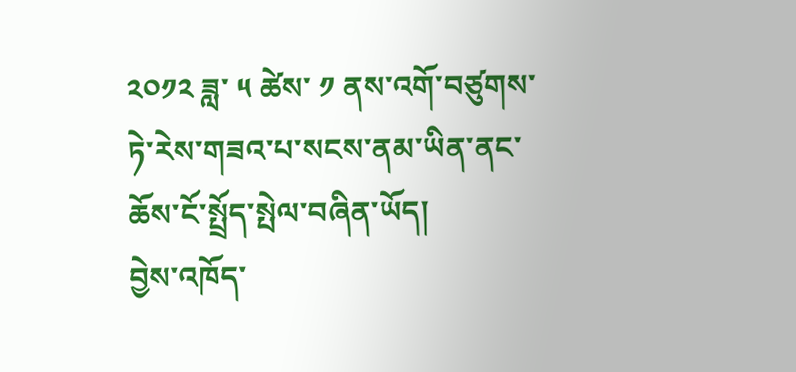༢༠༡༢ ཟླ་ ༥ ཚེས་ ༡ ནས་འགོ་བཙུགས་ཏེ་རེས་གཟའ་པ་སངས་ནམ་ཡིན་ནང་ཆོས་ངོ་སྤྲོད་སྤེལ་བཞིན་ཡོད།
བྱེས་འཁོད་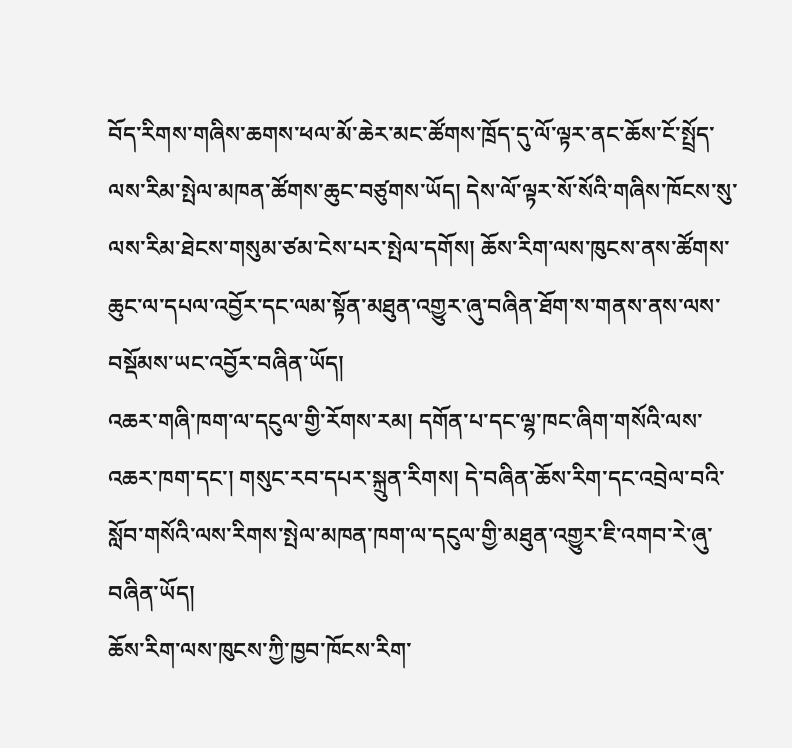བོད་རིགས་གཞིས་ཆགས་ཕལ་མོ་ཆེར་མང་ཚོགས་ཁྲོད་དུ་ལོ་ལྟར་ནང་ཆོས་ངོ་སྤྲོད་ལས་རིམ་སྤེལ་མཁན་ཚོགས་ཆུང་བཙུགས་ཡོད། དེས་ལོ་ལྟར་སོ་སོའི་གཞིས་ཁོངས་སུ་ལས་རིམ་ཐེངས་གསུམ་ཙམ་ངེས་པར་སྤེལ་དགོས། ཆོས་རིག་ལས་ཁུངས་ནས་ཚོགས་ཆུང་ལ་དཔལ་འབྱོར་དང་ལམ་སྟོན་མཐུན་འགྱུར་ཞུ་བཞིན་ཐོག་ས་གནས་ནས་ལས་བསྡོམས་ཡང་འབྱོར་བཞིན་ཡོད།
འཆར་གཞི་ཁག་ལ་དངུལ་གྱི་རོགས་རམ། དགོན་པ་དང་ལྷ་ཁང་ཞིག་གསོའི་ལས་འཆར་ཁག་དང་། གསུང་རབ་དཔར་སྐྲུན་རིགས། དེ་བཞིན་ཆོས་རིག་དང་འབྲེལ་བའི་སློབ་གསོའི་ལས་རིགས་སྤེལ་མཁན་ཁག་ལ་དངུལ་གྱི་མཐུན་འགྱུར་ཇི་འགབ་རེ་ཞུ་བཞིན་ཡོད།
ཆོས་རིག་ལས་ཁུངས་ཀྱི་ཁྱབ་ཁོངས་རིག་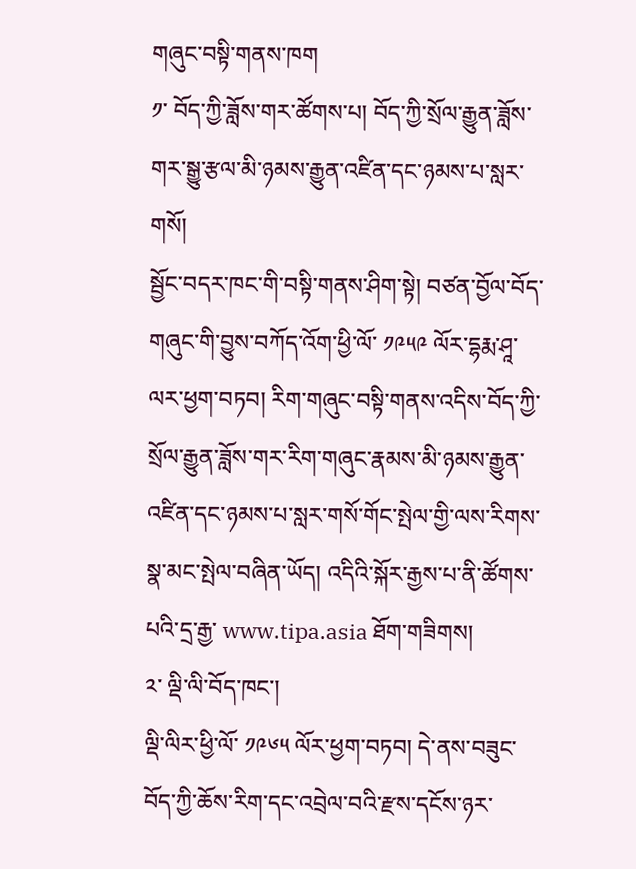གཞུང་བསྟི་གནས་ཁག
༡་ བོད་ཀྱི་ཟློས་གར་ཚོགས་པ། བོད་ཀྱི་སྲོལ་རྒྱུན་ཟློས་གར་སྒྱུ་རྩལ་མི་ཉམས་རྒྱུན་འཛིན་དང་ཉམས་པ་སླར་གསོ།
སྦྱོང་བདར་ཁང་གི་བསྟི་གནས་ཤིག་སྟེ། བཙན་བྱོལ་བོད་གཞུང་གི་བྱུས་བཀོད་འོག་ཕྱི་ལོ་ ༡༩༥༩ ལོར་དྷརྨ་ཤཱ་ལར་ཕྱག་བཏབ། རིག་གཞུང་བསྟི་གནས་འདིས་བོད་ཀྱི་སྲོལ་རྒྱུན་ཟློས་གར་རིག་གཞུང་རྣམས་མི་ཉམས་རྒྱུན་འཛིན་དང་ཉམས་པ་སླར་གསོ་གོང་སྤེལ་གྱི་ལས་རིགས་སྣ་མང་སྤེལ་བཞིན་ཡོད། འདིའི་སྐོར་རྒྱས་པ་ནི་ཚོགས་པའི་དྲ་རྒྱ་ www.tipa.asia ཐོག་གཟིགས།
༢་ ལྡི་ལི་བོད་ཁང་།
ལྡི་ལིར་ཕྱི་ལོ་ ༡༩༦༥ ལོར་ཕྱག་བཏབ། དེ་ནས་བཟུང་བོད་ཀྱི་ཆོས་རིག་དང་འབྲེལ་བའི་རྫས་དངོས་ཉར་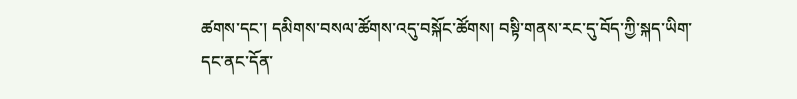ཚགས་དང་། དམིགས་བསལ་ཚོགས་འདུ་བསྐོང་ཚོགས། བསྟི་གནས་རང་དུ་བོད་ཀྱི་སྐད་ཡིག་དང་ནང་དོན་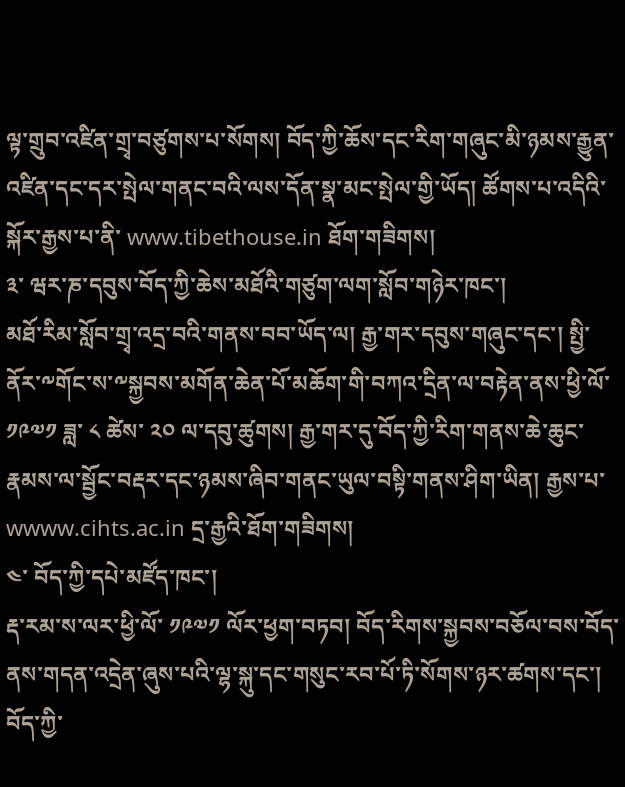ལྟ་གྲུབ་འཛིན་གྲྭ་བཙུགས་པ་སོགས། བོད་ཀྱི་ཆོས་དང་རིག་གཞུང་མི་ཉམས་རྒྱུན་འཛིན་དང་དར་སྤེལ་གནང་བའི་ལས་དོན་སྣ་མང་སྤེལ་གྱི་ཡོད། ཚོགས་པ་འདིའི་སྐོར་རྒྱས་པ་ནི་ www.tibethouse.in ཐོག་གཟིགས།
༣་ ཝར་ཎ་དབུས་བོད་ཀྱི་ཆེས་མཐོའི་གཙུག་ལག་སློབ་གཉེར་ཁང་།
མཐོ་རིམ་སློབ་གྲྭ་འདྲ་བའི་གནས་བབ་ཡོད་ལ། རྒྱ་གར་དབུས་གཞུང་དང་། སྤྱི་ནོར་༸གོང་ས་༸སྐྱབས་མགོན་ཆེན་པོ་མཆོག་གི་བཀའ་དྲིན་ལ་བརྟེན་ནས་ཕྱི་ལོ་ ༡༩༧༡ ཟླ་ ༨ ཚེས་ ༢༠ ལ་དབུ་ཚུགས། རྒྱ་གར་དུ་བོད་ཀྱི་རིག་གནས་ཆེ་ཆུང་རྣམས་ལ་སྦྱོང་བརྡར་དང་ཉམས་ཞིབ་གནང་ཡུལ་བསྟི་གནས་ཤིག་ཡིན། རྒྱས་པ་ wwww.cihts.ac.in དྲ་རྒྱའི་ཐོག་གཟིགས།
༤་ བོད་ཀྱི་དཔེ་མཛོད་ཁང་།
རྡ་རམ་ས་ལར་ཕྱི་ལོ་ ༡༩༧༡ ལོར་ཕྱག་བཏབ། བོད་རིགས་སྐྱབས་བཅོལ་བས་བོད་ནས་གདན་འདྲེན་ཞུས་པའི་ལྷ་སྐུ་དང་གསུང་རབ་པོ་ཏི་སོགས་ཉར་ཚགས་དང་། བོད་ཀྱི་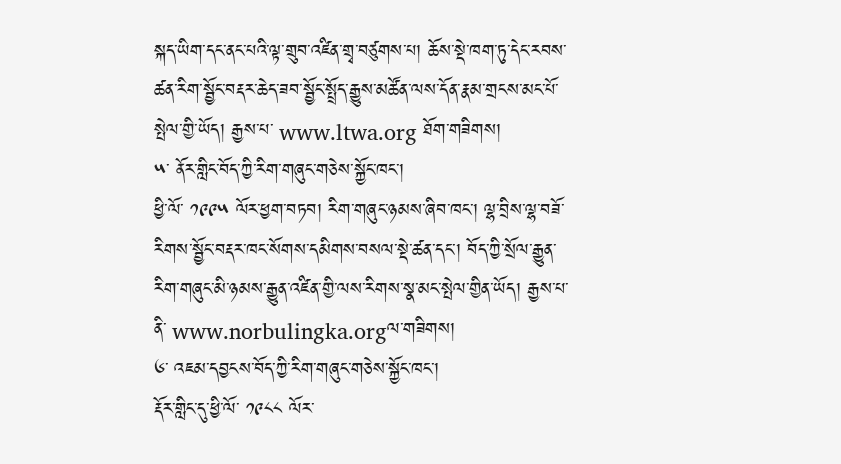སྐད་ཡིག་དང་ནང་པའི་ལྟ་གྲུབ་འཛིན་གྲྭ་བཙུགས་པ། ཆོས་སྡེ་ཁག་ཏུ་དེང་རབས་ཚན་རིག་སྦྱོང་བརྡར་ཆེད་ཟབ་སྦྱོང་སྤྲོད་རྒྱུས་མཚོན་ལས་དོན་རྣམ་གྲངས་མང་པོ་སྤེལ་གྱི་ཡོད། རྒྱས་པ་ www.ltwa.org ཐོག་གཟིགས།
༥་ ནོར་གླིང་བོད་ཀྱི་རིག་གཞུང་གཅེས་སྐྱོང་ཁང་།
ཕྱི་ལོ་ ༡༩༩༥ ལོར་ཕྱག་བཏབ། རིག་གཞུང་ཉམས་ཞིབ་ཁང་། ལྷ་བྲིས་ལྷ་བཟོ་རིགས་སྦྱོང་བརྡར་ཁང་སོགས་དམིགས་བསལ་སྡེ་ཚན་དང་། བོད་ཀྱི་སྲོལ་རྒྱུན་རིག་གཞུང་མི་ཉམས་རྒྱུན་འཛིན་གྱི་ལས་རིགས་སྣ་མང་སྤེལ་གྱིན་ཡོད། རྒྱས་པ་ནི་ www.norbulingka.orgལ་གཟིགས།
༦་ འཇམ་དབྱངས་བོད་ཀྱི་རིག་གཞུང་གཅེས་སྐྱོང་ཁང་།
རྡོར་གླིང་དུ་ཕྱི་ལོ་ ༡༩༨༨ ལོར་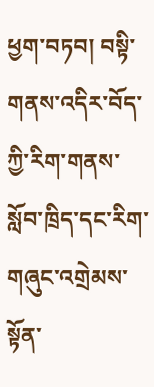ཕྱག་བཏབ། བསྟི་གནས་འདིར་བོད་ཀྱི་རིག་གནས་སློབ་ཁྲིད་དང་རིག་གཞུང་འགྲེམས་སྟོན་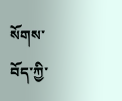སོགས་བོད་ཀྱི་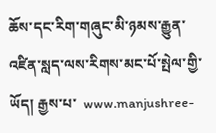ཆོས་དང་རིག་གཞུང་མི་ཉམས་རྒྱུན་འཛིན་སླད་ལས་རིགས་མང་པོ་སྤེལ་གྱི་ཡོད། རྒྱས་པ་  www.manjushree-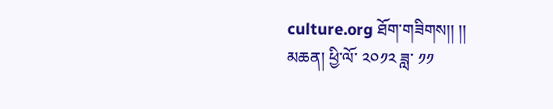culture.org ཐོག་གཟིགས།། །།
མཆན། ཕྱི་ལོ་ ༢༠༡༢ ཟླ་ ༡༡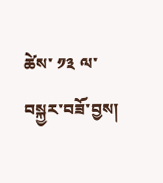ཚེས་ ༡༣ ལ་བསྐྱར་བཟོ་བྱས།